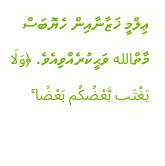ޢިލްމީ ޚަޒާނާއިން ހެޔޮބަސް
މާތްالله ވަޙީކުރެއްވިއެވެ. ﴿وَلَا يَغْتَب بَّعْضُكُم بَعْضًا ۚ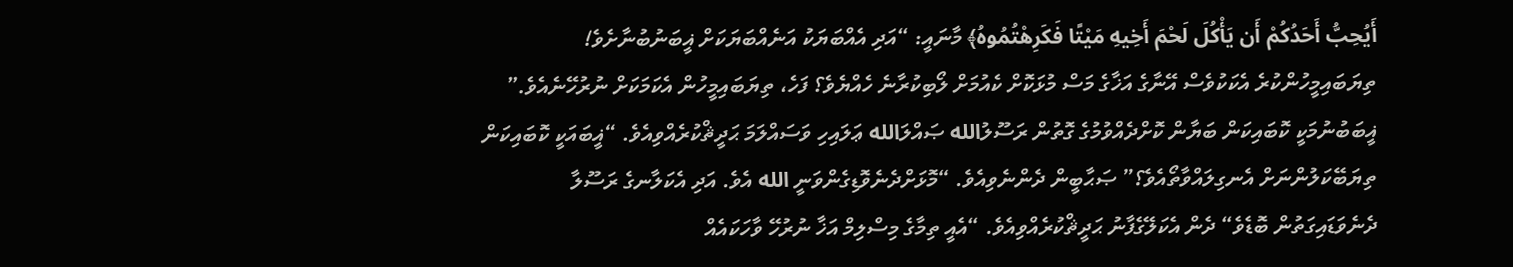أَيُحِبُّ أَحَدُكُمْ أَن يَأْكُلَ لَحْمَ أَخِيهِ مَيْتًا فَكَرِ‌هْتُمُوهُ﴾ މާނައީ: “އަދި އެއްބަޔަކު އަނެއްބަޔަކަށް ޣީބަނުބުނާށެވެ! ތިޔަބައިމީހުންކުރެ އެކަކުވެސް އޭނާގެ އަޚާގެ މަސް މުޅަކޮށް ކެއުމަށް ލޯބިކުރާނެ ހެއްޔެވެ؟ ފަހެ، ތިޔަބައިމީހުން އެކަމަކަށް ނުރުހޭނެއެވެ.” ޣީބަބުނުމަކީ ކޮބައިކަން ބަޔާން ކޮށްދެއްވުމުގެ ގޮތުން ރަސޫލުالله ޞައްލަالله ޢަލައިހި ވަސައްލަމަ ޙަދީޘްކުރެއްވިއެވެ. “ޣީބައަކީ ކޮބައިކަން ތިޔަބޭކަލުންނަށް އެނގިލައްވާތޯއެވެ؟” ޞަޙާބީން ދެންނެވިއެވެ. “މޮޅަށްދެނެވޮޑިގެންވަނީ الله އެވެ. އަދި އެކަލާނގެ ރަސޫލާ ދެނެވަޑައިގަތުން ބޮޑެވެ“ ދެން އެކަލޭގެފާނު ޙަދީޘްކުރެއްވިއެވެ. “އެއީ ތިމާގެ މިސްލިމް އަޚާ ނުރުހޭ ވާހަކައެއް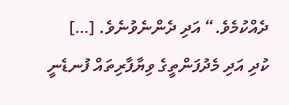ދެއްކުމެވެ.“ އަދި ދެންނެވުނެވެ. […]
ކުދި އަދި މެދުފަންތީގެ ވިޔާފާރިތައް ފުނޑެނީ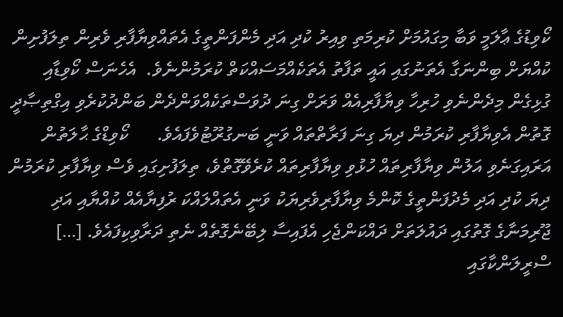ކޯވިޑުގެ ޢާލަމީ ވަބާ މިގައުމަށް ކުރިމަތި ވިއިރު ކުދި އަދި މެންފަންތީގެ އެތައްވިޔާފާރި ވެރިން ތިލަފުށިން ކުއްޔަށް ބިންނަގާ އެތަނުގައި އައީ ތަފާތު އެތަކެއްމަސައްކަތް ކުރަމުންނެވެ.  އެހެނަސް ކޯވިޑާއި ގުޅިގެން މިދެންނެވި ހުރިހާ ވިޔާފާރިއެއް ވަރަށް ގިނަ ދުވަސްތަކެއްވަންދެން ބަންދުކުރެވި އިގްތިޞާދީ ގޮތުން އެވިޔާފާރި ކުރަމުން ދިޔަ ގިނަ ފަރާތްތައް ވަނީ ބަނގުރޫޓުވެފައެވެ.      ކޯވިޑްގެ ޙާލަތުން އަރައިގަނެވި އަލުން ވިޔާފާރިތައް ހުޅުވި ވިޔާފާރިތައް ކުރެވޭގޮތްވެ، ތިލަފުށިގައި ވެސް ވިޔާފާރި ކުރަމުން ދިޔަ ކުދި އަދި މެދުފަންތީގެ ކޮންމެ ވިޔާފާރިވެރިޔަކު ވަނީ އެތައްލައްކަ ރުފިޔާއެއް ކުއްޔާއި އަދި ޖޫރިމަނާގެ ގޮތުގައި ދައުލަތަށް ދައްކަންޖެހި އެފައިސާ ލިބޭނެގޮތެއް ނެތި ދަރާވިކިފައެވެ. […]
ސްރީލަންކާގައި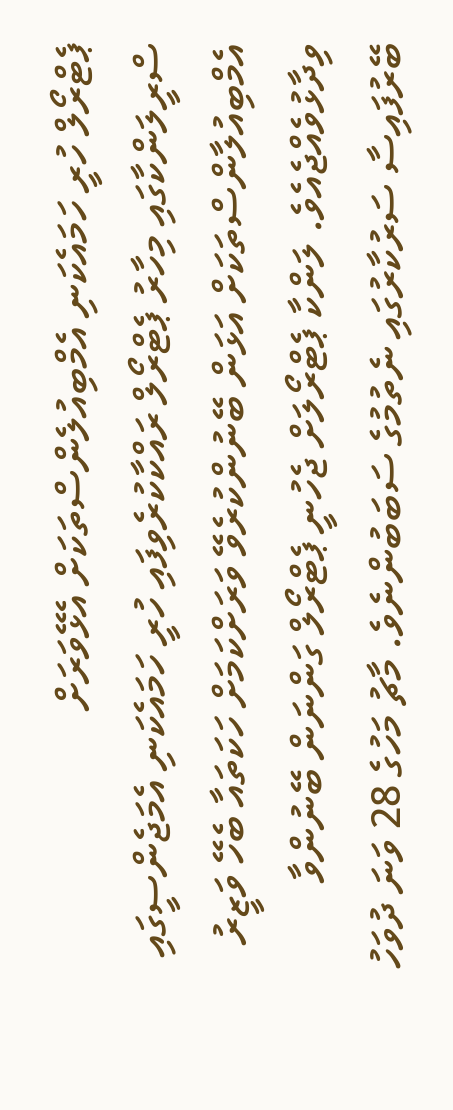ޕެޓްރޯލް ހުރީ ހަމައެކަނި އެމްބިއުލެންސްތަކަށް އެޅޭވަރަށް
ސްރީލަންކާގައި މިހާރު ޕެޓްރޯލް ރައްކާކުރެވިފައި ހުރީ ހަމައެކަނި އެމަޖެންސީގައި އެމްބިއުލާންސްތަކަށް އަޅަން ބޭނުންކުރެވޭ ވަރަށްކަމަށް ހަކަތައާ ބެހޭ ވަޒީރު ވިދާޅުވެއްޖެއެވެ. ލަންކާ ޕެޓްރޯލަށް ޖެހުނީ ޕެޓްރޯލް ގަންނަން ބޭނުންވާ ބޭރުފައިސާ ސަރުކާރުގައި ނެތުމުގެ ސަބަބުންނެވެ. މާޗު މަހުގެ 28 ވަނަ ދުވަހު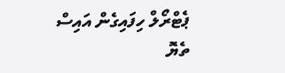ޕެޓްރޯލް ހިފައިގެން އައިސް ތެޔޮ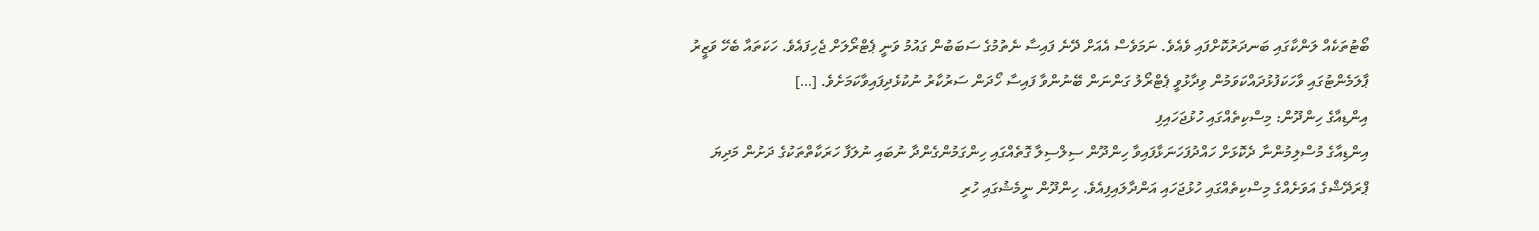ބޯޓުތަކެއް ލަންކާގައި ބަނދަރުކޮށްފައި ވެއެވެ. ނަމަވެސް އެއަށް ދޭނެ ފައިސާ ނެތުމުގެ ސަބަބުން ގައުމު ވަނީ ޕެޓްރޯލަށް ޖެހިފައެވެ. ހަކަތައާ ބެހޭ ވަޒީރު ޕާލަމެންޓުގައި ވާހަކަފުޅުދައްކަވަމުން ވިދާޅުވީ ޕެޓްރޯލު ގަންނަން ބޭނުންވާ ފައިސާ ހޯދަން ސަރުކާރު ނުކުޅެދިފައިވާކަމަށެވެ. […]
އިންޑިއާގެ ހިންދޫން: މިސްކިތެއްގައި ހުޅުޖަހައިފި
އިންޑިއާގެ މުސްލިމުންނާ ދެކޮޅަށް ހައްދުފަހަނަޅާފައިވާ ހިންދޫން ސިލްސިލާ ގޮތެއްގައި ހިންގަމުންގެންދާ ނުބައި ނުލަފާ ހަރަކާތްތަކުގެ ދަށުން މަދިޔަ ޕްރަދޭޝްގެ އަވަށެއްގެ މިސްކިތެއްގައި ހުޅުޖަހައި އަންދާލައިފިއެވެ. ހިންދޫން ނީމެޝުގައި ހުރި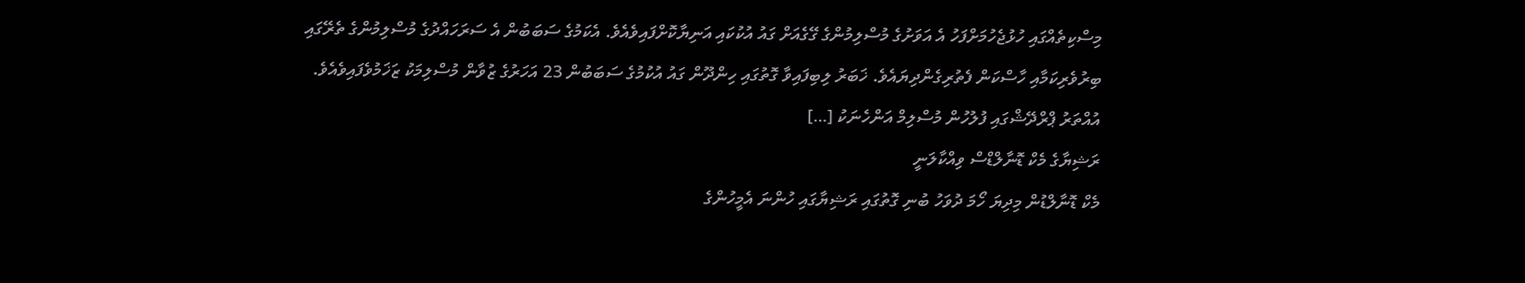މިސްކިތެއްގައި ހުޅުޖެހުމަށްފަހު އެ އަވަށުގެ މުސްލިމުންގެ ގޭގެއަށް ގައު އުކުކައި އަނިޔާކޮށްފައިވެއެވެ. އެކަމުގެ ސަބަބުން އެ ސަރަހައްދުގެ މުސްލިމުންގެ ތެރޭގައި ބިރުވެރިކަމާއި ހާސްކަން ފެތުރިގެންދިޔައެވެ. ޚަބަރު ލިބިފައިވާ ގޮތުގައި ހިންދޫން ގައު އުކުމުގެ ސަބަބުން 23 އަހަރުގެ ޒުވާން މުސްލިމަކު ޒަޚަމުވެފައިވެއެވެ. އުއްތަރު ޕްރްދޭޝްގައި ފުލުހުން މުސްލިމް އަންހެނަކު […]
ރަޝިޔާގެ މެކް ޑޮނާލްޑްސް ވިއްކާލަނީ
މެކް ޑޮނާލްޑުން މިދިޔަ ހޯމަ ދުވަހު ބުނި ގޮތުގައި ރަޝިޔާގައި ހުންނަ އެމީހުންގެ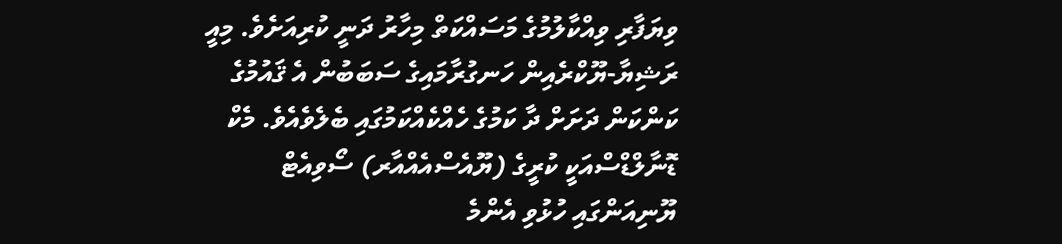ވިޔަފާރި ވިއްކާލުމުގެ މަސައްކަތް މިހާރު ދަނީ ކުރިއަށެވެ. މިއީ ރަޝިޔާ-ޔޫކްރެއިން ހަނގުރާމައިގެ ސަބަބުން އެ ޤައުމުގެ ކަންކަން ދަށަށް ދާ ކަމުގެ ހެއްކެއްކަމުގައި ބެލެވެއެވެ. މެކް ޑޮނާލްޑްސްއަކީ ކުރީގެ (ޔޫއެސްއެއްއާރ) ސޯވިއެޓް ޔޫނިއަންގައި ހުޅުވި އެންމެ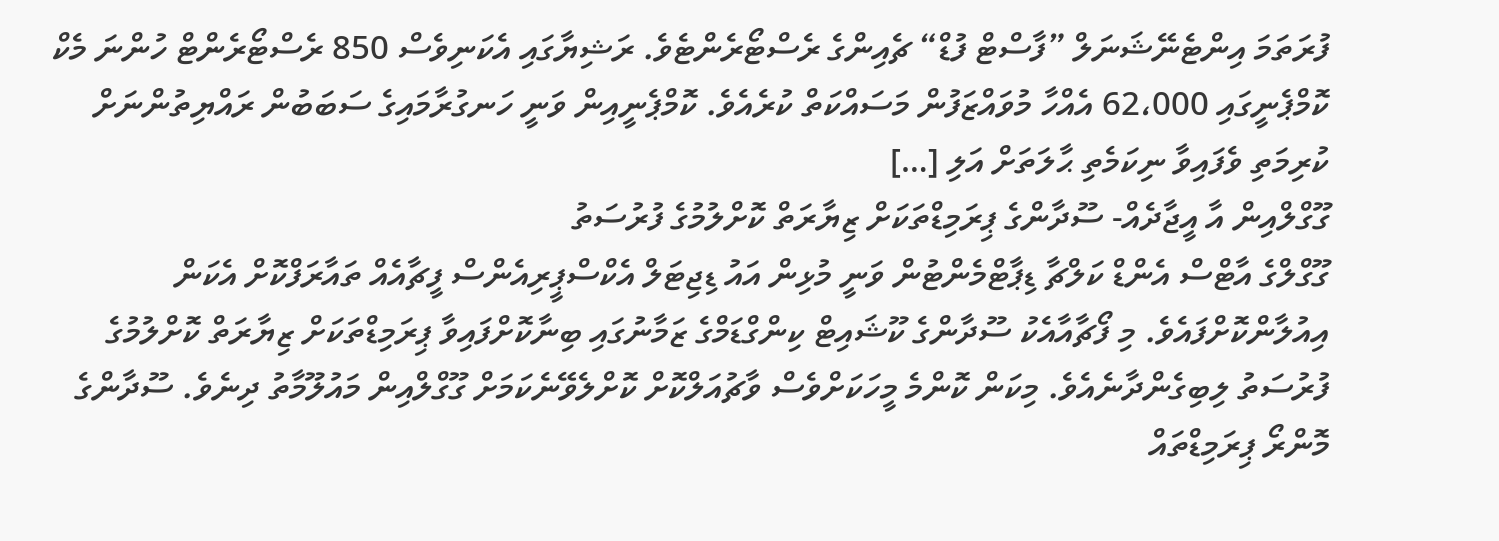ފުރަތަމަ އިންޓެނޭޝަނަލް ”ފާސްޓް ފުޑް“ ޗެއިންގެ ރެސްޓޯރެންޓެވެ. ރަޝިޔާގައި އެކަނިވެސް 850 ރެސްޓޯރެންޓް ހުންނަ މެކް ކޮމްޕެނީގައި 62،000 އެއްހާ މުވައްޒަފުން މަސައްކަތް ކުރެއެވެ. ކޮމްޕެނީއިން ވަނީ ހަނގުރާމައިގެ ސަބަބުން ރައްޔިތުންނަށް ކުރިމަތި ވެފައިވާ ނިކަމެތި ޙާލަތަށް އަލި […]
ގޫގްލްއިން އާ އީޖާދެއް- ސޫދާންގެ ޕިރަމިޑްތަކަށް ޒިޔާރަތް ކޮށްލުމުގެ ފުރުސަތު
ގޫގްލްގެ އާޓްސް އެންޑް ކަލްޗާ ޑިޕާޓްމެންޓުން ވަނީ މުޅިން އައު ޑިޖިޓަލް އެކްސްޕީރިއެންސް ފީޗާއެއް ތައާރަފްކޮށް އެކަން އިއުލާންކޮށްފައެވެ. މި ފޯޗާއާއެކު ސޫދާންގެ ކޫޝައިޓް ކިންގްޑަމްގެ ޒަމާނުގައި ބިނާކޮށްފައިވާ ޕިރަމިޑްތަކަށް ޒިޔާރަތް ކޮށްލުމުގެ ފުރުސަތު ލިބިގެންދާނެއެވެ. މިކަން ކޮންމެ މީހަކަށްވެސް ވާޗުއަލްކޮށް ކޮށްލެވޭނެކަމަށް ގޫގްލްއިން މައުލޫމާތު ދިނެވެ. ސޫދާންގެ މޮންރޯ ޕިރަމިޑްތައް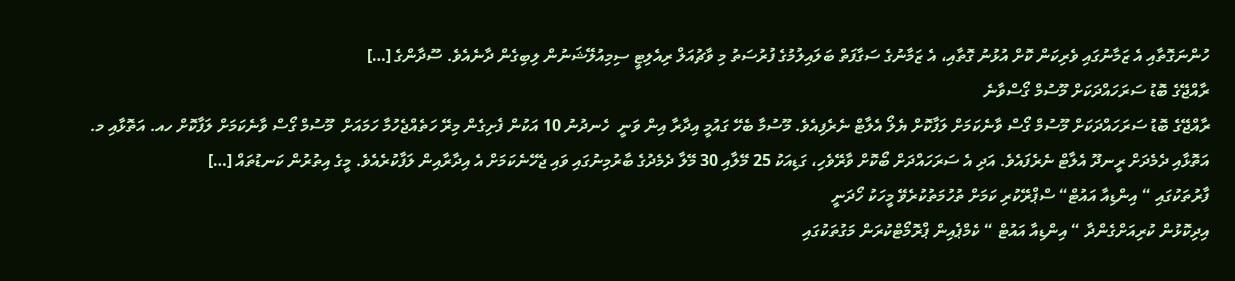ހުންނަގޮތާއި އެ ޒަމާނުގައި ވެރިކަން ކޮށް އުޅުނު ގޮތާއި، އެ ޒަމާނުގެ ސަގާފަތް ބަލައިލުމުގެ ފުރުސަތު މި ވާޗުއަލް ރިއެލިޓީ ސިމިއުލޭޝަނުން ލިބިގެން ދާނެއެވެ. ސޫދާންގެ […]
ރާއްޖޭގެ ބޮޑު ސަރަހައްދަކަށް މޫސުމް ގޯސްވާނެ
ރާއްޖޭގެ ބޮޑު ސަރަހައްދަކަށް މޫސުމް ގޯސް ވާނެކަމަށް ލަފާކޮށް ޔެލޯ އެލާޓް ނެރެފިއެވެ. މޫސުމާ ބެހޭ ގައުމީ އިދާރާ އިން ވަނީ  ހެނދުނު 10 އަކުން ފެށިގެން މިރޭ ހަތެއްޖެހުމާ ހަމައަށް  މޫސުމް ގޯސް ވާނެކަމަށް ލަފާކޮށް ހއ. އަތޮޅާއި މ. އަތޮޅާއި ދެމެދަށް ރީނދޫ އެލާޓް ނެރެފައެވެ. އަދި އެ ސަރަހައްދަށް ބޯކޮށް ވާރޭވެހި، ގަޑިއަކު 25 މޭލާއި 30 މޭލާ ދެމެދުގެ ބާރުމިނުގައި ވައި ޖެހޭނެކަމަށް އެ އިދާރާއިން ލަފާކުރެއެވެ. މީގެ އިތުރުން ކަނޑުތައް […]
ފާރުތަކުގައި “ އިންޑިއާ އައުޓް“ ސްޕްރޭކުރި ކަމަށް ތުހުމަތުކުރެވޭ މީހަކު ހޯދަނީ
އިދިކޮޅުން ކުރިއަށްގެންދާ “ އިންޑިއާ އައުޓް “ ކެމްޕެއިން ޕްރޮމޯޓްކުރަން މަގުތަކުގައި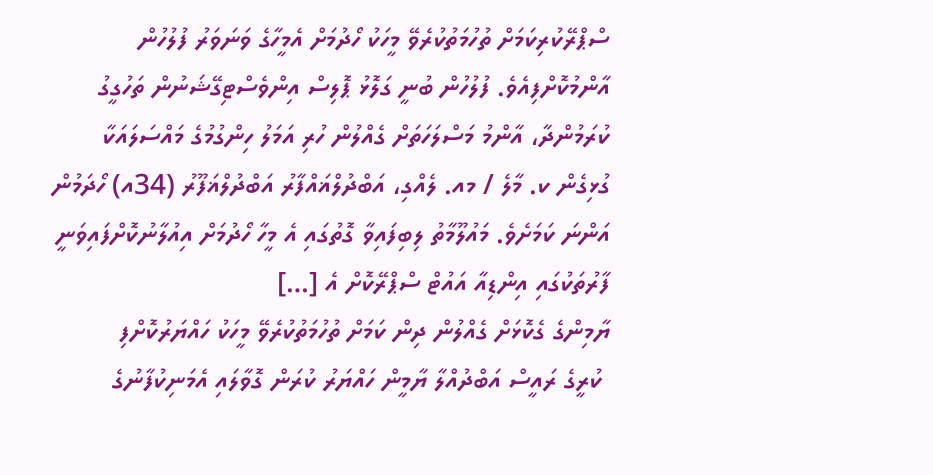ސްޕްރޭކުރިކަމަށް ތުހުމަތުކުރެވޭ މީހަކު ހޯދުމަށް އެމީހާގެ ވަނަވަރު ފުލުހުން އާންމުކޮށްފިއެވެ. ފުލުހުން ބުނީ ގަލޮޅު ޕޮލިސް އިންވެސްޓިގޭޝަނުން ތަހުގީގު ކުރަމުންދާ، އާންމު މަސްލަހަތަށް ގެއްލުން ހުރި އަމަލު ހިންގުމުގެ މައްސަލައަކާ ގުޅިގެން ކ. މާލެ / މއ. ލެއްގި، އަބްދުލްޣައްފާރު އަބްދުލްޣަފޫރު (34އ) ހޯދަމުން އަންނަ ކަމަށެވެ. މައުލޫމާތު ލިބިފައިވާ ގޮތުގައި އެ މީހާ ހޯދުމަށް އިއުލާނުކޮށްފައިވަނީ ފާރުތަކުގައި އިންޑިއާ އައުޓް ސްޕްރޭކޮށް އެ […]
ޔާމިންގެ ގެކޮޅަށް ގެއްލުން ދިން ކަމަށް ތުހުމަތުކުރެވޭ މީހަކު ހައްޔަރުކޮށްފި
 ކުރީގެ ރައީސް އަބްދުއްލާ ޔާމީން ހައްޔަރު ކުރަން ގޮވާލައި އެމަނިކުފާނުގެ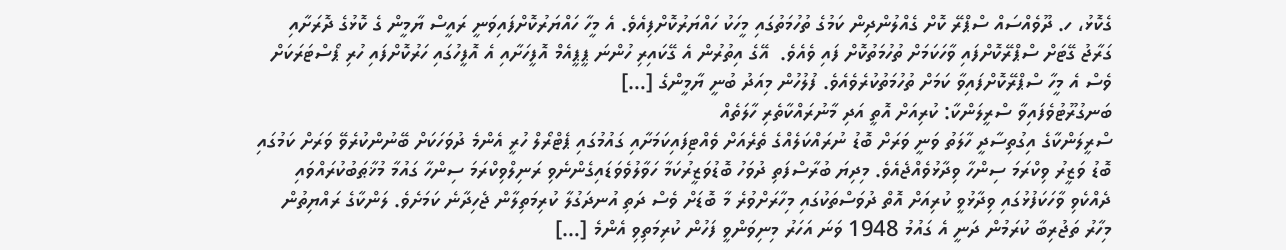ގެކޮޅު، ހ. ދޫވެއްސައް ސްޕްރޭ ކޮށް ގެއްލުންދިން ކަމުގެ ތުހުމަތުގައި މީހަކު ހައްޔަރުކޮށްފިއެވެ. އެ މީހާ ހައްޔަރުކޮށްފައިވަނީ ރައީސް ޔާމީން ގެ ކޮޅުގެ ދޮރަށާއި ގަރާޖު ގޭޓަށް ސްޕްރޭކޮށްފައި ވާހަކަމަށް ތުހުމަތުކޮށް ފައި ވެއެވެ.  އޭގެ އިތުރުން އެ ގޭކައިރި ހުންނަ ޕީޕީއެމް އޮފީހަށާއި އެ އޮފީހުގައި ހަރުކޮށްފައި ހުރި ޕޯސްޓަރަކަށް ވެސް އެ މީހާ ސްޕްރޭކޮށްފައިވާ ކަމަށް ތުހުމަތުކުރެވެއެވެ. ފުލުހުން މިއަދު ބުނީ ޔާމީންގެ […]
ބަނގުރޫޓުވެފައިވާ ސްރީލަންކާ: ކުރިއަށް އޮތީ އަދި މާނުރައްކާތެރި ހާލަތެއް
ސްރީލަންކާގެ އިގުތިސާދީ ހާލަތު ވަނީ ވަރަށް ބޮޑު ނުރައްކަލެއްގެ ތެރެއަށް ވެއްޓިފައިކަމަށާއި ގައުމުގައި ޕެޓްރޯލް ހުރީ އެންމެ ދުވަހަކަށް ބޭނުންކުރެވޭ ވަރަށް ކަމުގައި ބޮޑު ވަޒީރު ވިކްރަމަ ސިންހާ ވިދާޅުވެއްޖެއެވެ. މިދިޔަ ބުރާސްފަތި ދުވަހު ބޮޑުވަޒީރުކަމާ ހަވާލުވެވަޑައިގެންނެވި ރަނިލްވިކްރަމަ ސިންހާ ގައުމާ މުޚާޠަބުކުރައްވައި ދެއްކެވި ވާހަކަފުޅުގައި ވިދާޅުވީ ކުރިއަށް އޮތް ދުވަސްތަކުގައި މިހާރަށްވުރެ މާ ބޮޑަށް ވެސް ދަތި އުނދަގުލާ ކުރިމަތިލާން ޖެހިދާނެ ކަމަށެވެ. ލަންކާގެ ރައްޔިތުން މިހާރު ތަޖުރިބާ ކުރަމުން ދަނީ އެ ގައުމު 1948 ވަނަ އަހަރު މިނިވަންވީ ފަހުން ކުރިމަތިވި އެންމެ […]